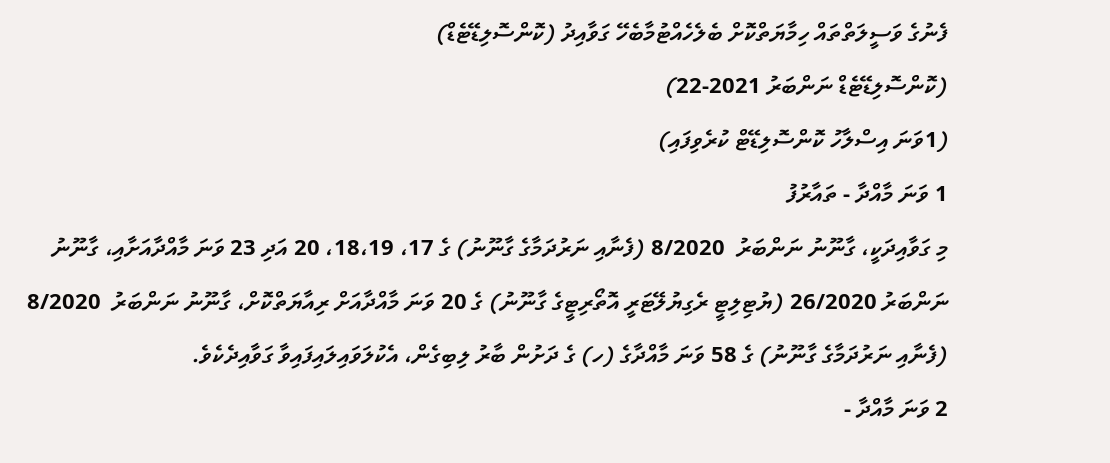ފެނުގެ ވަސީލަތްތައް ހިމާޔަތްކޮށް ބެލެހެއްޓުމާބެހޭ ގަވާއިދު (ކޮންސޮލިޑޭޓެޑް)
(ކޮންސޮލިޑޭޓެޑް ނަންބަރު 2021-22)
(1ވަނަ އިސްލާހު ކޮންސޮލިޑޭޓް ކުރެވިފައި)
1 ވަނަ މާއްދާ - ތައާރުފު
މި ގަވާއިދަކީ، ގާނޫނު ނަންބަރު  8/2020 (ފެނާއި ނަރުދަމާގެ ގާނޫނު) ގެ 17، 18،19، 20 އަދި 23 ވަނަ މާއްދާއަށާއި، ގާނޫނު ނަންބަރު 26/2020 (ޔުޓިލިޓީ ރެގިޔުލޭޓަރީ އޮތޯރިޓީގެ ގާނޫނު) ގެ 20 ވަނަ މާއްދާއަށް ރިއާޔަތްކޮށް، ގާނޫނު ނަންބަރު  8/2020 (ފެނާއި ނަރުދަމާގެ ގާނޫނު) ގެ 58 ވަނަ މާއްދާގެ (ހ) ގެ ދަށުން ބާރު ލިބިގެން، އެކުލަވައިލައިފައިވާ ގަވާއިދެކެވެ.
2 ވަނަ މާއްދާ -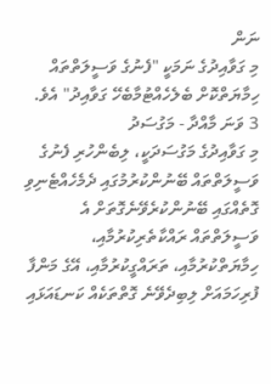ނަން
މި ގަވާއިދުގެ ނަމަކީ "ފެނުގެ ވަސީލަތްތައް ހިމާޔަތްކޮށް ބެލެހެއްޓުމާބެހޭ ގަވާއިދު" އެވެ.
3 ވަނަ މާއްދާ - މަގުސަދު
މި ގަވާއިދުގެ މަގުސަދަކީ، ލިބެންހުރި ފެނުގެ ވަސީލަތްތައް ބޭނުންކުރުމުގައި ދެމެހެއްޓެނިވި ގޮތެއްގައި ބޭނުންކުރެވޭނެގޮތަށް އެ ވަސީލަތްތައް ރައްކާތެރިކުރުމާއި، ހިމާޔަތްކުރުމާއި، ތަރައްގީކުރުމާއި، އޭގެ މަންފާ ފުރިހަމައަށް ލިބިދެވޭނެ ގޮތްތަކެއް ކަނޑައަޅައި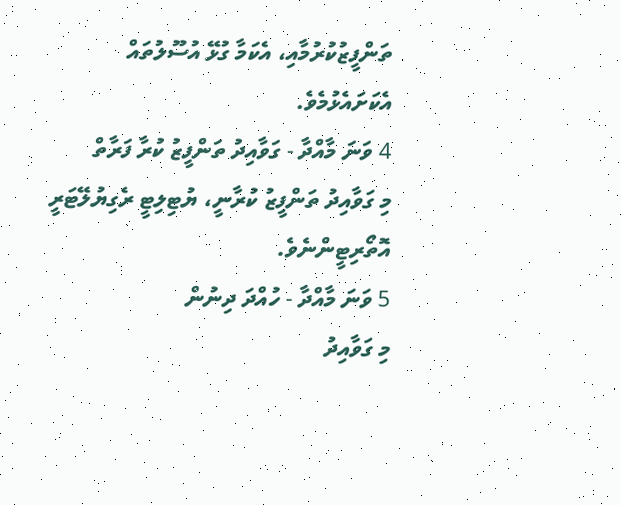ތަންފީޒުކުރުމާއި، އެކަމާ ގުޅޭ އުސޫލުތައް އެކަށައެޅުމެވެ.
4 ވަނަ މާއްދާ - ގަވާއިދު ތަންފީޒު ކުރާ ފަރާތް
މި ގަވާއިދު ތަންފީޒު ކުރާނީ، ޔުޓިލިޓީ ރެގިޔުލޭޓަރީ އޮތޯރިޓީންނެވެ.
5 ވަނަ މާއްދާ - ހުއްދަ ދިނުން
މި ގަވާއިދު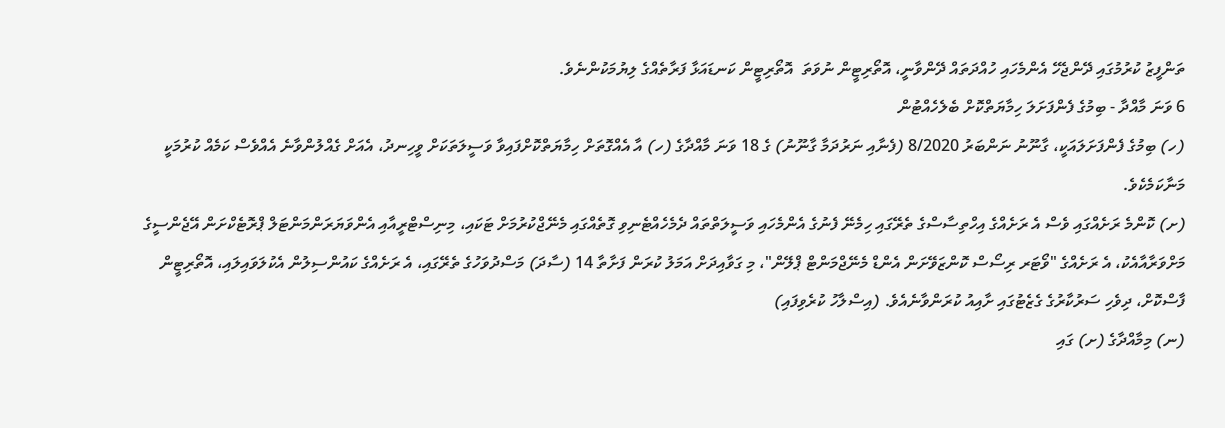ތަންފީޒު ކުރުމުގައި ދޭންޖެހޭ އެންމެހައި ހުއްދަތައް ދޭންވާނީ، އޮތޯރިޓީން ނުވަތަ  އޮތޯރިޓީން ކަނޑައަޅާ ފަރާތެއްގެ ލިޔުމަކުންނެވެ.
6 ވަނަ މާއްދާ - ބިމުގެ ފެންފަށަލަ ހިމާޔަތްކޮށް ބެލެހެއްޓުން
(ހ) ބިމުގެ ފެންފަށަލައަކީ، ގާނޫނު ނަންބަރު 8/2020 (ފެނާއި ނަރުދަމާ ގާނޫނު) ގެ 18 ވަނަ މާއްދާގެ (ހ) އާ އެއްގޮތަށް ހިމާޔަތްކޮށްފައިވާ ވަސީލަތަކަށް ވީހިނދު، އެއަށް ގެއްލުންވާނެ އެއްވެސް ކަމެއް ކުރުމަކީ މަނާކަމެކެވެ.
(ށ) ކޮންމެ ރަށެއްގައި ވެސް އެ ރަށެއްގެ އިހްތިސާސްގެ ތެރޭގައި ހިމެނޭ ފެނުގެ އެންމެހައި ވަސީލަތްތައް ދެމެހެއްޓެނިވި ގޮތެއްގައި މެނޭޖްކުރުމަށް ޓަކައި، މިނިސްޓްރީއާއި އެންވަޔަރަންމަންޓަލް ޕްރޮޓެކްށަން އޭޖެންސީގެ މަށްވަރާއާއެކު، އެ ރަށެއްގެ "ވޯޓަރ ރިސޯސް ކޮންޒަވޭށަން އެންޑް މެނޭޖްމަންޓް ޕްލޭން"، މި ގަވާއިދަށް އަމަލު ކުރަން ފަށާތާ 14 (ސާދަ) މަސްދުވަހުގެ ތެރޭގައި، އެ ރަށެއްގެ ކައުންސިލުން އެކުލަވައިލައި، އޮތޯރިޓީން ފާސްކޮށް، ދިވެހި ސަރުކާރުގެ ގެޒެޓުގައި ށާއިއު ކުރަންވާނެއެވެ. (އިސްލާހު ކުރެވިފައި)
(ނ) މިމާއްދާގެ (ށ) ގައި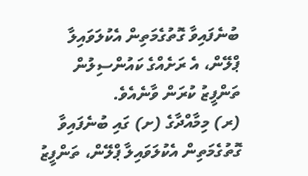ބުނެފައިވާ ގޮތުގެމަތިން އެކުލަވައިލާ ޕްލޭން، އެ ރަށެއްގެ ކައުންސިލުން ތަންފީޒު ކުރަން ވާނެއެވެ.
(ރ) މިމާއްދާގެ (ށ) ގައި ބުނެފައިވާ ގޮތުގެމަތިން އެކުލަވައިލާ ޕްލޭން، ތަންފީޒު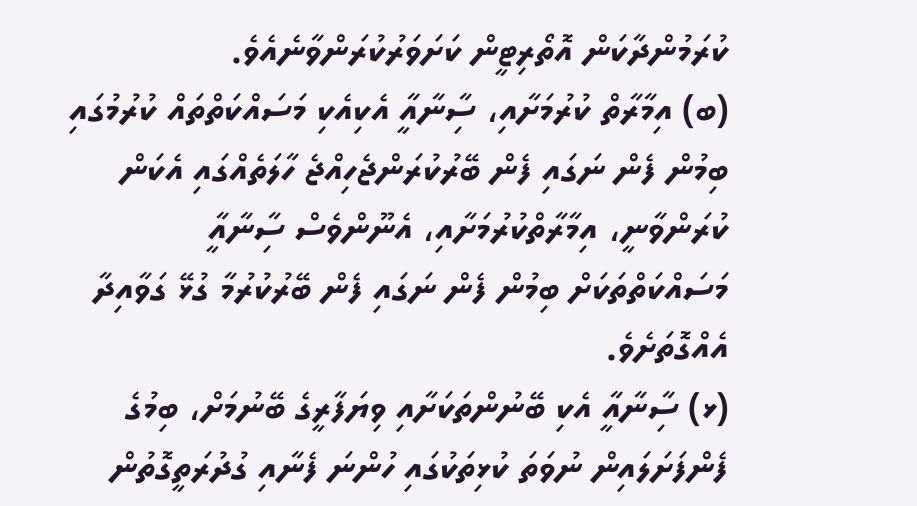ކުރަމުންދާކަން އޮތޯރިޓީން ކަށަވަރުކުރަންވާނެއެވެ.
(ބ) އިމާރާތް ކުރުމަށާއި، ސާިނާއާީ އެކިއެކި މަސައްކަތްތައް ކުރުމުގައި ބިމުން ފެން ނަގައި ފެން ބޭރުކުރަންޖެހިއްޖެ ހާލަތެއްގައި އެކަން ކުރަންވާނީ، އިމާރާތްކުރުމަށާއި، އެނޫންވެސް ސާިނާއާީ މަސައްކަތްތަކަށް ބިމުން ފެން ނަގައި ފެން ބޭރުކުރުމާ ގުޅޭ ގަވާއިދާ އެއްގޮތަށެވެ.
(ޅ) ސާިނާއާީ އެކި ބޭނުންތަކަށާއި ވިޔަފާރީގެ ބޭނުމަށް، ބިމުގެ ފެންފަށަލައިން ނުވަތަ ކުޅިތަކުގައި ހުންނަ ފެނާއި ގުދުރަތީގޮތުން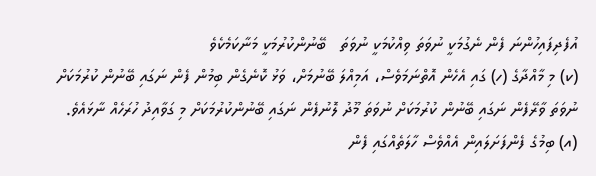އުފެދިފައިހުންނަ ފެން ނެގުމަކީ ނުވަތަ ވިއްކުމަކީ ނުވަތަ   ބޭނުންކުރުމަކީ މަނާކަމެކެވެ
(ކ) މި މާއްދާގެ (ހ) ގައި އެހެން އޮތްނަމަވެސް، އަމިއްލަ ބޭނުމަށް، ވަޅު ކޮނެގެން ބިމުން ފެން ނަގައި ބޭނުން ކުރުމަކަށް ނުވަތަ ވާރޭފެން ނަގައި ބޭނުން ކުރުމަކަށް ނުވަތަ މޫދު ލޮނުފެން ނަގައި ބޭނުންކުރުމަކަށް މި ގަވާއިދު ހުރަހެއް ނާޅައެވެ.
(އ) ބިމުގެ ފެންފަށަލައިން އެއްވެސް ހާލަތެއްގައި ފެން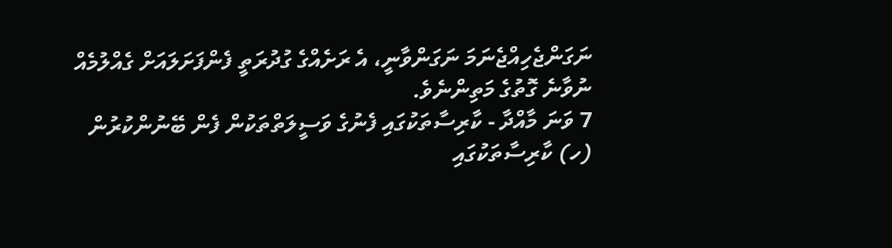ނަގަންޖެހިއްޖެނަމަ ނަގަންވާނީ، އެ ރަށެއްގެ ގުދުރަތީ ފެންފަށަލައަށް ގެއްލުމެއް ނުވާނެ ގޮތުގެ މަތިންނެވެ.
7 ވަނަ މާއްދާ - ކާރިސާތަކުގައި ފެނުގެ ވަސީލަތްތަކުން ފެން ބޭނުންކުރުން
(ހ) ކާރިސާތަކުގައި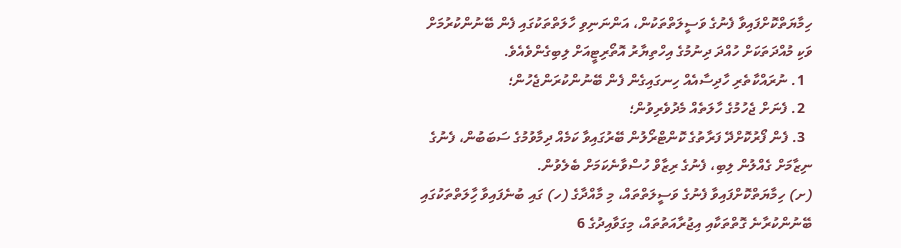ހިމާޔަތްކޮށްފައިވާ ފެނުގެ ވަސީލަތްތަކުން، އަންނަނިވި ހާލަތްތަކުގައި ފެން ބޭނުންކުރުމަށް ވަކި މުއްދަތަކަށް ހުއްދަ ދިނުމުގެ އިހްތިޔާރު އޮތޯރިޓީއަށް ލިބިގެންވެއެވެ.
  1. ނުރައްކާތެރި ހާދިސާއެއް ހިނގައިގެން ފެން ބޭނުންކުރަންޖެހުން؛
  2. ފެނަށް ޖެހުމުގެ ހާލަތެއް މެދުވެރިވުން؛
  3. ފެން ފޯރުކޮށްދޭ ފަރާތުގެ ކޮންޓްރޯލުން ބޭރުގައިވާ ކަމެއް ދިމާވުމުގެ ސަބަބުން، ފެނުގެ ނިޒާމަށް ގެއްލުން ލިބި، ފެނުގެ ރިޒާވް ހުސްވާނެކަމަށް ބެލެވުން.
(ށ) ހިމާޔަތްކޮށްފައިވާ ފެނުގެ ވަސީލަތްތައް، މި މާއްދާގެ (ހ) ގައި ބުނެފައިވާ ހިާލަތްތަކުގައި ބޭނުންކުރާނެ ގޮތްތަކާއި އިޖުރާއަތުތައް، މިގަވާއިދުގެ 6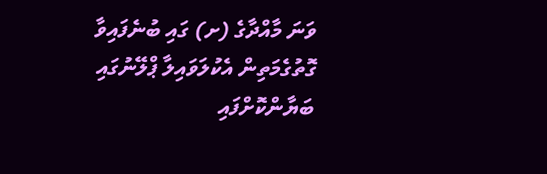ވަނަ މާއްދާގެ (ށ) ގައި ބުނެފައިވާ ގޮތުގެމަތިން އެކުލަވައިލާ ޕްލޭނުގައި ބަޔާންކޮށްފައި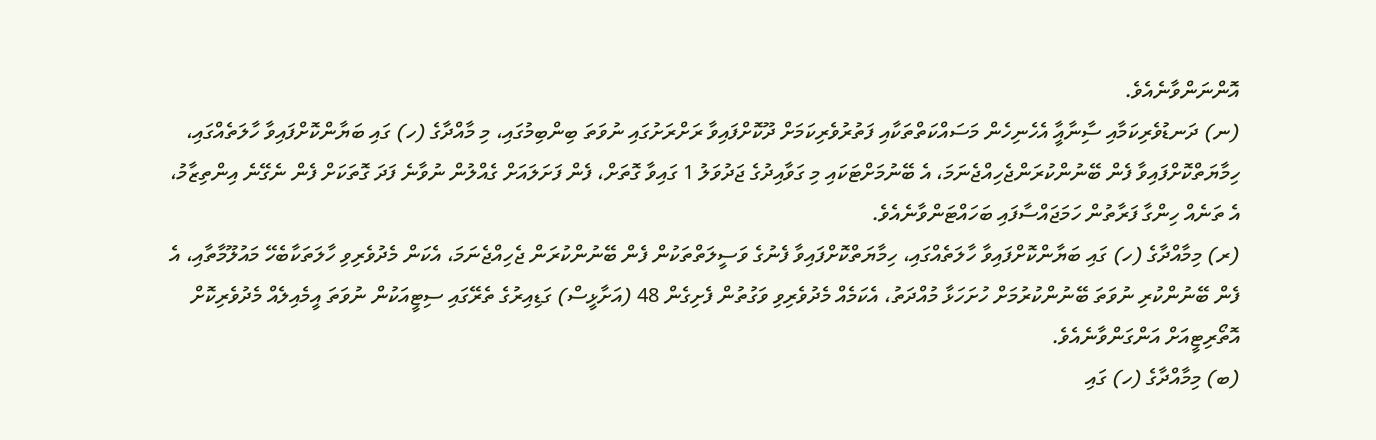އޮންނަންވާނެއެވެ.
(ނ) ދަނޑުވެރިކަމާއި ސާިނާއާީ އެހެނިހެން މަސައްކަތްތަކާއި ފަތުރުވެރިކަމަށް ދޫކޮށްފައިވާ ރަށްރަށުގައި ނުވަތަ ބިންބިމުގައި، މި މާއްދާގެ (ހ) ގައި ބަޔާންކޮށްފައިވާ ހާލަތެއްގައި، ހިމާޔަތްކޮށްފައިވާ ފެން ބޭނުންކުރަންޖެހިއްޖެނަމަ، އެ ބޭނުމަށްޓަކައި މި ގަވާއިދުގެ ޖަދުވަލު 1 ގައިވާ ގޮތަށް، ފެން ފަށަލައަށް ގެއްލުން ނުވާނެ ފަދަ ގޮތަކަށް ފެން ނެގޭނެ އިންތިޒާމު، އެ ތަނެއް ހިންގާ ފަރާތުން ހަމަޖައްސާފައި ބަހައްޓަންވާނެއެވެ.
(ރ) މިމާއްދާގެ (ހ) ގައި ބަޔާންކޮށްފައިވާ ހާލަތެއްގައި، ހިމާޔަތްކޮށްފައިވާ ފެނުގެ ވަސީލަތްތަކުން ފެން ބޭނުންކުރަން ޖެހިއްޖެނަމަ، އެކަން މެދުވެރިވި ހާލަތަކާބެހޭ މައުލޫމާތާއި، އެ ފެން ބޭނުންކުރި ނުވަތަ ބޭނުންކުރުމަށް ހުށަހަޅާ މުއްދަތު، އެކަމެއް މެދުވެރިވި ވަގުތުން ފެށިގެން 48 (އަށާޅީސް) ގަޑިއިރުގެ ތެރޭގައި ސިޓީއަކުން ނުވަތަ އީމެއިލެއް މެދުވެރިކޮށް އޮތޯރިޓީއަށް އަންގަންވާނެއެވެ.
(ބ) މިމާއްދާގެ (ހ) ގައި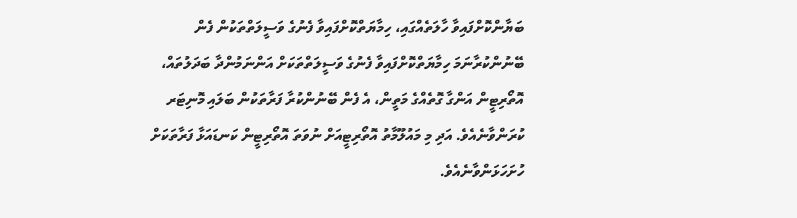ބަޔާންކޮށްފައިވާ ހާލަތެއްގައި، ހިމާޔަތްކޮށްފައިވާ ފެނުގެ ވަސީލަތްތަކުން ފެން ބޭނުންކުރާނަމަ ހިމާޔަތްކޮށްފައިވާ ފެނުގެ ވަސީލަތްތަކަށް އަންނަމުންދާ ބަދަލުތައް، އޮތޯރިޓީން އަންގާ ގޮތެއްގެ މަތީން، އެ ފެން ބޭނުންކުރާ ފަރާތަކުން ބަލައި މޮނިޓަރ ކުރަންވާނެއެވެ. އަދި މި މައުލޫމާތު އޮތޯރިޓީއަށް ނުވަތަ އޮތޯރިޓީން ކަނޑައަޅާ ފަރާތަކަށް ހުށަހަޅަންވާނެއެވެ.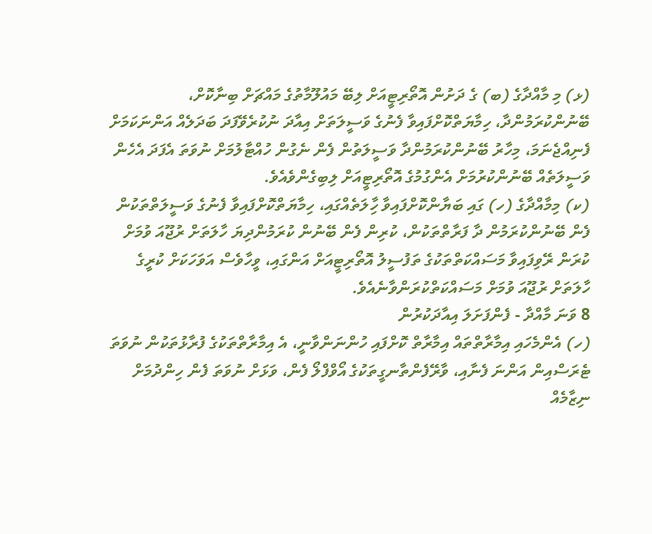(ޅ) މި މާއްދާގެ (ބ) ގެ ދަށުން އޮތޯރިޓީއަށް ލިބޭ މައުލޫމާތުގެ މައްޗަށް ބިނާކޮށް، ބޭނުންކުރަމުންދާ، ހިމާޔަތްކޮށްފައިވާ ފެނުގެ ވަސީލަތަށް އިއާދަ ނުކުރެވޭފަދަ ބަދަލެއް އަންނަކަމަށް ފެނިއްޖެނަމަ، މިހާރު ބޭނުންކުރަމުންދާ ވަސީލަތުން ފެން ނެގުން ހުއްޓާލުމަށް ނުވަތަ އެފަދަ އެހެން ވަސީލަތެއް ބޭނުންކުރުމަށް އެންގުމުގެ އޮތޯރިޓީއަށް ލިބިގެންވެއެވެ.
(ކ) މިމާއްދާގެ (ހ) ގައި ބަޔާންކޮށްފައިވާ ހިާލަތެއްގައި، ހިމާޔަތްކޮށްފައިވާ ފެނުގެ ވަސީލަތްތަކުން ފެން ބޭނުންކުރަމުން ދާ ފަރާތްތަކުން، ކުރިން ފެން ބޭނުން ކުރަމުންދިޔަ ހާލަތަށް ރުޖޫއަ ވުމަށް ކުރަން ރޭވިފައިވާ މަސައްކަތްތަކުގެ ތަފުސީލު އޮތޯރިޓީއަށް އަންގައި، ވީހާވެސް އަވަހަކަށް ކުރީގެ ހާލަތަށް ރުޖޫއަ ވުމަށް މަސައްކަތްކުރަންވާނެއެވެ.
8 ވަނަ މާއްދާ - ފެންފަށަލަ އިއާދަކުރުން
(ހ) އެންމެހައި އިމާރާތްތައް އިމާރާތް ކޮށްފައި ހުންނަންވާނީ، އެ އިމާރާތްތަކުގެ ފުރާޅުތަކުން ނުވަތަ ޓެރަސްއިން އަންނަ ފެނާއި، ވާރޭފެންތާނގީތަކުގެ އޯވްފްލޯ ފެން، ވަޅަށް ނުވަތަ ފެން ހިންދުމަށް ނިޒާމެއް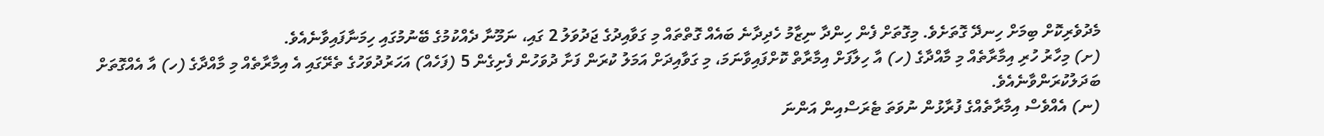މެދުވެރިކޮށް ބިމަށް ހިނދޭ ގޮތަށެވެ. މިގޮތަށް ފެން ހިންދާ ނިޒާމު ހެދިދާނެ ބައެއް ގޮތްތައް މި ގަވާއިދުގެ ޖަދުވަލު 2 ގައި، ނަމޫނާ ދެއްކުމުގެ ބޭނުމުގައި ހިމަނާފައިވާނެއެވެ.
(ށ) މިހާރު ހުރި އިމާރާތެއް މި މާއްދާގެ (ހ) އާ ހިލާފަށް އިމާރާތް ކޮށްފައިވާނަމަ، މި ގަވާއިދަށް އަމަލު ކުރަން ފަށާ ދުވަހުން ފެށިގެން 5 (ފަހެއް) އަހަރުދުވަހުގެ ތެރޭގައި އެ އިމާރާތެއް މި މާއްދާގެ (ހ) އާ އެއްގޮތަށް ބަދަލުކުރަންވާނެއެވެ.
(ނ) އެއްވެސް އިމާރާތެއްގެ ފުރާޅުން ނުވަތަ ޓެރަސްއިން އަންނަ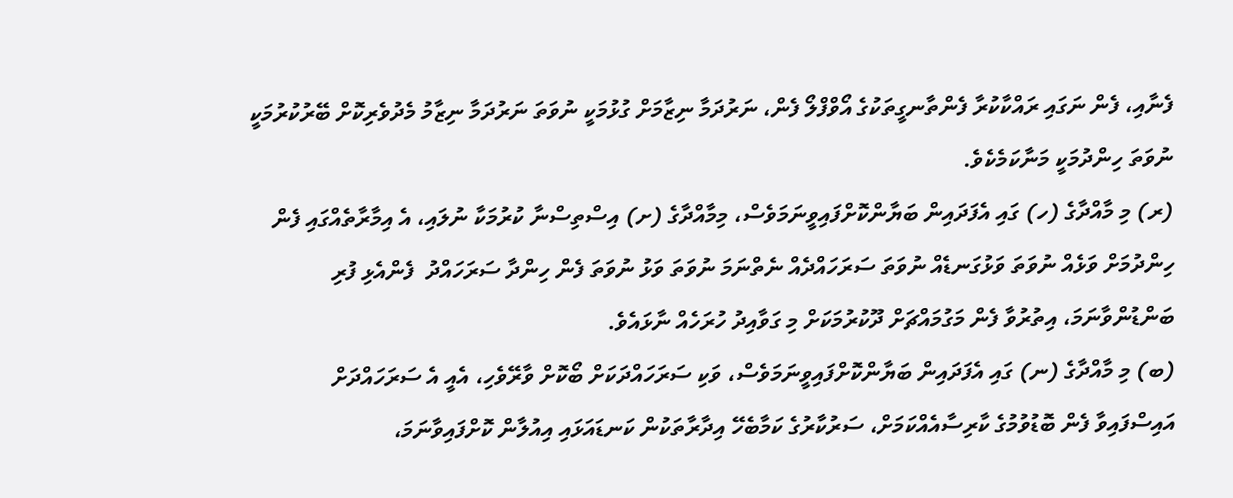ފެނާއި، ފެން ނަގައި ރައްކާކުރާ ފެންތާނގީތަކުގެ އޯވްފްލޯ ފެން، ނަރުދަމާ ނިޒާމަށް ގުޅުމަކީ ނުވަތަ ނަރުދަމާ ނިޒާމު މެދުވެރިކޮށް ބޭރުކުރުމަކީ ނުވަތަ ހިންދުމަކީ މަނާކަމެކެވެ.
(ރ) މި މާއްދާގެ (ހ) ގައި އެފަދައިން ބަޔާންކޮށްފައިވީނަމަވެސް، މިމާއްދާގެ (ށ) އިސްތިސްނާ ކުރުމަކާ ނުލައި، އެ އިމާރާތެއްގައި ފެން ހިންދުމަށް ވަޅެއް ނުވަތަ ވަޅުގަނޑެއް ނުވަތަ ސަރަހައްދެއް ނެތްނަމަ ނުވަތަ ވަޅު ނުވަތަ ފެން ހިންދާ ސަރަހައްދު  ފެންއެޅި ފުރި ބަންޑުންވާނަމަ، އިތުރުވާ ފެން މަގުމައްޗަށް ދޫކުރުމަކަށް މި ގަވާއިދު ހުރަހެއް ނާޅައެވެ.
(ބ) މި މާއްދާގެ (ނ) ގައި އެފަދައިން ބަޔާންކޮށްފައިވީނަމަވެސް، ވަކި ސަރަހައްދަކަށް ބޯކޮށް ވާރޭވެހި، އެއީ އެ ސަރަހައްދަށް އައިސްފައިވާ ފެން ބޮޑުވުމުގެ ކާރިސާއެއްކަމަށް، ސަރުކާރުގެ ކަމާބެހޭ އިދާރާތަކުން ކަނޑައަޅައި އިއުލާން ކޮށްފައިވާނަމަ،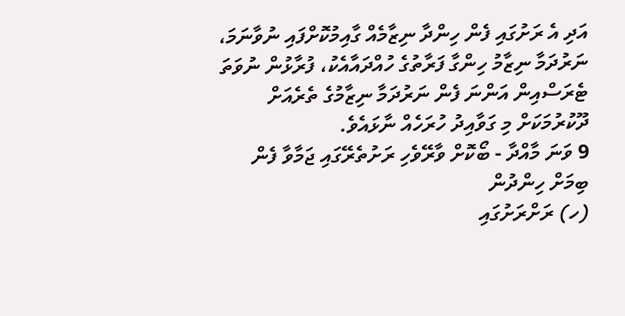އަދި އެ ރަށުގައި ފެން ހިންދާ ނިޒާމެއް ގާއިމުކޮށްފައި ނުވާނަމަ، ނަރުދަމާ ނިޒާމު ހިންގާ ފަރާތުގެ ހުއްދައާއެކު، ފުރާޅުން ނުވަތަ ޓެރަސްއިން އަންނަ ފެން ނަރުދަމާ ނިޒާމުގެ ތެރެއަށް ދޫކުރުމަކަށް މި ގަވާއިދު ހުރަހެއް ނާޅައެވެ.
9 ވަނަ މާއްދާ - ބޯކޮށް ވާރޭވެހި ރަށުތެރޭގައި ޖަމާވާ ފެން ބިމަށް ހިންދުން
(ހ) ރަށްރަށުގައި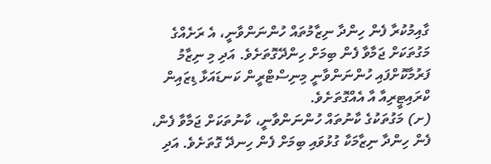ގާއިމުކުރާ ފެން ހިންދާ ނިޒާމުތައް ހުންނަންވާނީ، އެ ރަށެއްގެ މަގުތަކަށް ޖަމާވާ ފެން ބިމަށް ހިންދޭގޮތަށެވެ. އަދި މި ނިޒާމު ފަރުމާކޮށްފައި ހުންނަންވާނީ މިނިސްޓްރީން ކަނޑައަޅާ ޑިޒައިން ކްރައިޓީރިއާ އާ އެއްގޮތަށެވެ.
(ށ) މަގުތަކުގެ ކާނުތައް ހުންނަންވާނީ، ކާނުތަކަށް ޖަމާވާ ފެން، ފެން ހިންދާ ނިޒާމަކާ ގުޅުވައި ބިމަށް ފެން ހިނދޭ ގޮތަށެވެ. އަދި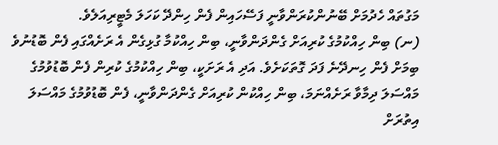މަގުތައް ހެދުމަށް ބޭނުންކުރަންވާނީ ފަސޭހައިން ފެން ހިންދޭ ކަހަލަ މެޓީރިއަލެވެ.
(ނ) ބިން ހިއްކުމުގެ ކުރިއަށް ގެންދަންވާނީ، ބިން ހިއްކުމާ ގުޅިގެން އެ ރަށެއްގައި ފެން ބޮޑުނުވެ ބިމަށް ފެން ހިނދޭނެ ފަދަ ގޮތަކަށެވެ. އަދި އެ ރަށަކީ، ބިން ހިއްކުމުގެ ކުރިން ފެން ބޮޑުވުމުގެ މައްސަލަ ދިމާވާ ރަށެއްނަމަ، ބިން ހިއްކުން ކުރިއަށް ގެންދަންވާނީ، ފެން ބޮޑުވުމުގެ މައްސަލަ އިތުރަށް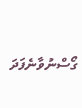ގޯސްނުވާނެފަދަ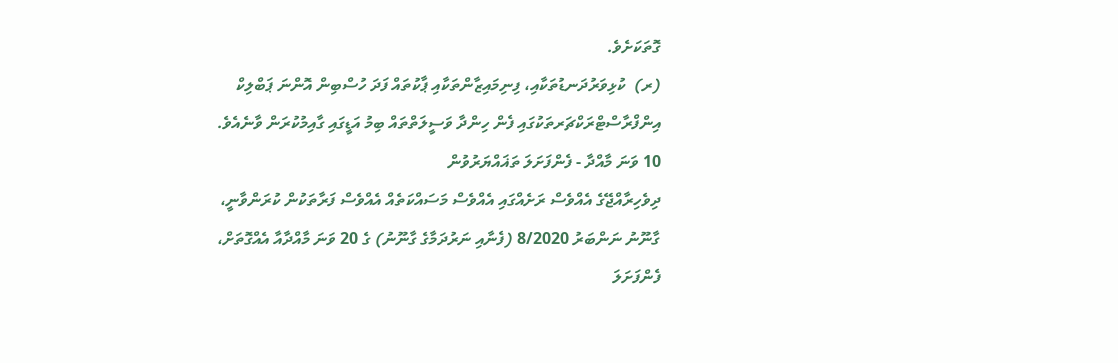ގޮތަކަށެވެ.
(ރ)  ކުޅިވަރުދަނޑުތަކާއި، ފިނިމައިޒާންތަކާއި ޕާކުތައް ފަދަ ހުސްބިން އޮންނަ ޕަބްލިކް އިންފްރާސްޓްރަކްޗަރތަކުގައި ފެން ހިންދާ ވަސީލަތްތައް ބިމު އަޑީގައި ގާއިމުކުރަން ވާނެއެވެ.
10 ވަނަ މާއްދާ - ފެންފަށަލަ ތަޣައްޔަރުވުން
ދިވެހިރާއްޖޭގެ އެއްވެސް ރަށެއްގައި އެއްވެސް މަސައްކަތެއް އެއްވެސް ފަރާތަކުން ކުރަންވާނީ، ގާނޫނު ނަންބަރު 8/2020 (ފެނާއި ނަރުދަމާގެ ގާނޫނު) ގެ 20 ވަނަ މާއްދާއާ އެއްގޮތަށް، ފެންފަށަލަ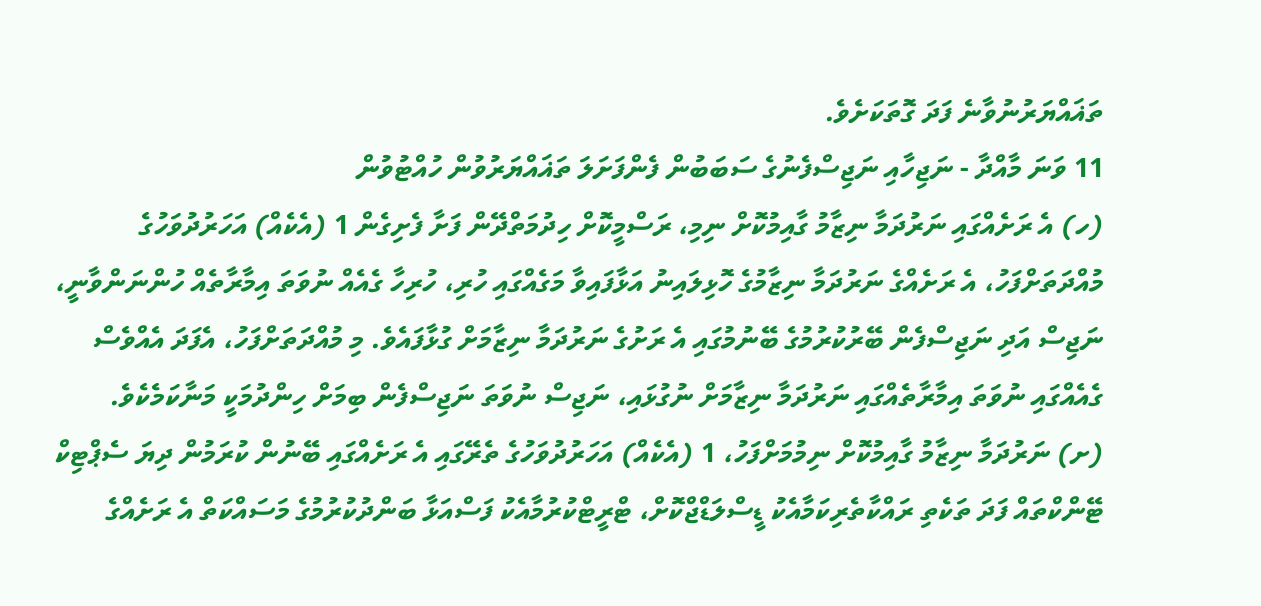ތަޣައްޔަރުނުވާނެ ފަދަ ގޮތަކަށެވެ.
11 ވަނަ މާއްދާ - ނަޖިހާއި ނަޖިސްފެނުގެ ސަބަބުން ފެންފަށަލަ ތަޣައްޔަރުވުން ހުއްޓުވުން
(ހ) އެ ރަށެއްގައި ނަރުދަމާ ނިޒާމު ގާއިމުކޮށް ނިމި، ރަސްމީކޮށް ހިދުމަތްދޭން ފަށާ ފެށިގެން 1 (އެކެއް) އަހަރުދުވަހުގެ މުއްދަތަށްފަހު، އެ ރަށެއްގެ ނަރުދަމާ ނިޒާމުގެ ހޮޅިލައިނު އަޅާފައިވާ މަގެއްގައި ހުރި، ހުރިހާ ގެއެއް ނުވަތަ އިމާރާތެއް ހުންނަންވާނީ، ނަޖިސް އަދި ނަޖިސްފެން ބޭރުކުރުމުގެ ބޭނުމުގައި އެ ރަށުގެ ނަރުދަމާ ނިޒާމަށް ގުޅާފައެވެ. މި މުއްދަތަށްފަހު، އެފަދަ އެއްވެސް ގެއެއްގައި ނުވަތަ އިމާރާތެއްގައި ނަރުދަމާ ނިޒާމަށް ނުގުޅައި، ނަޖިސް ނުވަތަ ނަޖިސްފެން ބިމަށް ހިންދުމަކީ މަނާކަމެކެވެ.
(ށ) ނަރުދަމާ ނިޒާމު ގާއިމުކޮށް ނިމުމަށްފަހު، 1 (އެކެއް) އަހަރުދުވަހުގެ ތެރޭގައި އެ ރަށެއްގައި ބޭނުން ކުރަމުން ދިޔަ ސެޕްޓިކް ޓޭންކްތައް ފަދަ ތަކެތި ރައްކާތެރިކަމާއެކު ޑީސްލަޑްޖްކޮށް، ޓްރީޓްކުރުމާއެކު ފަސްއަޅާ ބަންދުކުރުމުގެ މަސައްކަތް އެ ރަށެއްގެ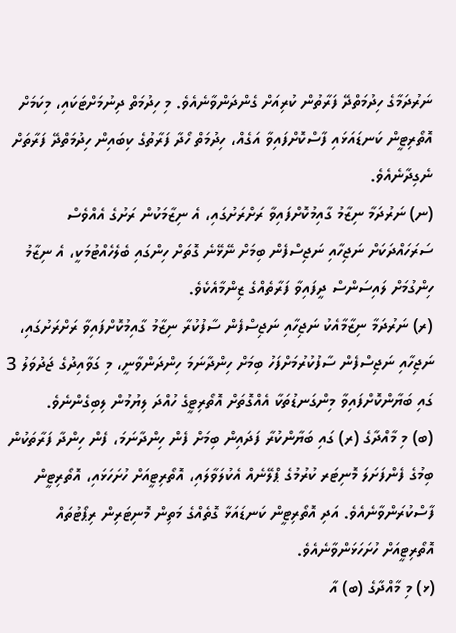ނަރުދަމާގެ ހިދުމަތްދޭ ފަރާތުން ކުރިއަށް ގެންދަންވާނެއެވެ. މި ހިދުމަތް ދިނުމަށްޓަކައި، މިކަމަށް އޮތޯރިޓީން ކަނޑައަޅައި ފާސްކޮށްފައިވާ އަގެއް، ހިދުމަތް ހޯދާ ފަރާތުގެ ކިބައިން ހިދުމަތްދޭ ފަރާތަށް ނެގިދާނެއެވެ.
(ނ) ނަރުދަމާ ނިޒާމު ގާއިމުކޮށްފައިވާ ރަށްރަށުގައި، އެ ނިޒާމަކުން ރަށުގެ އެއްވެސް ސަރަހައްދަކަށް ނަޖިހާއި ނަޖިސްފެން ބިމަށް ނޭޅޭނެ ގޮތަށް ހިންގައި ބެލެހެއްޓުމަކީ، އެ ނިޒާމު ހިންގުމަށް ލައިސަންސް ދީފައިވާ ފަރާތެއްގެ ޒިންމާއެކެވެ.
(ރ) ނަރުދަމާ ނިޒާމާއެކު ނަޖިހާއި ނަޖިސްފެން ސާފުކުރާ ނިޒާމު ގާއިމުކޮށްފައިވާ ރަށްރަށުގައި، ނަޖިހާއި ނަޖިސްފެން ސާފުކުރުމަށްފަހު ބިމަށް ހިންދާނަމަ ހިންދަންވާނީ، މި ގަވާއިދުގެ ޖަދުވަލު 3 ގައި ބަޔާންކޮށްފައިވާ މިންގަނޑުތަކާ އެއްގޮތަށް އޮތޯރިޓީގެ ހުއްދަ ލިޔުމުން ލިބިގެންނެވެ.
(ބ) މި މާއްދާގެ (ރ) ގައި ބަޔާންކުރާ ފަދައިން ބިމަށް ފެން ހިންދާނަމަ، ފެން ހިންދާ ފަރާތަކުން ބިމުގެ ފެންފަށަލަ މޮނިޓަރ ކުރުމުގެ ޕްލޭނެއް އެކުލަވާލައި، އޮތޯރިޓީއަށް ހުށަހަޅައި، އޮތޯރިޓީން ފާސްކުރަންވާނެއެވެ. އަދި އޮތޯރިޓީން ކަނޑައަޅާ ގޮތެއްގެ މަތިން މޮނިޓަރިން ރިޕޯޓުތައް އޮތޯރިޓީއަށް ހުށަހަޅަންވާނެއެވެ.
(ޅ) މި މާއްދާގެ (ބ) އާ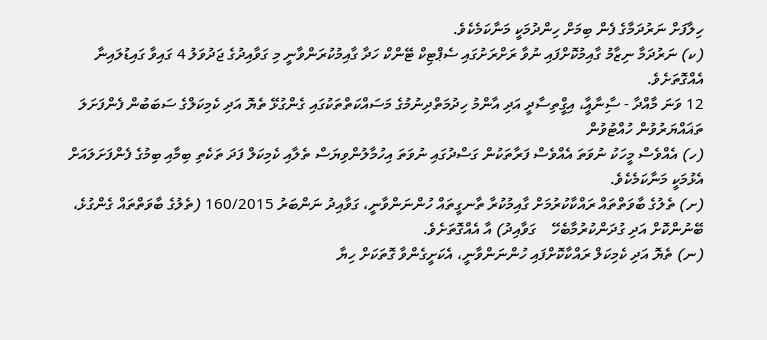ހިލާފަށް ނަރުދަމާގެ ފެން ބިމަށް ހިންދުމަކީ މަނާކަމެކެވެ.
(ކ) ނަރުދަމާ ނިޒާމު ގާއިމުކޮށްފައި ނުވާ ރަށްރަށުގައި ސެޕްޓިކް ޓޭންކް ހަދާ ގާއިމުކުރަންވާނީ މި ގަވާއިދުގެ ޖަދުވަލު 4 ގައިވާ ގައިޑުލައިނާ އެއްގޮތަށެވެ.
12 ވަނަ މާއްދާ - ސާިނާއާީ، އިގީްތިސާދީ އަދި އާންމު ހިދުމަތްދިނުމުގެ މަސައްކަތްތަކުގައި ގެންގުޅޭ ތެޔޮ އަދި ކެމިކަލްގެ ސަބަބުން ފެންފަށަލަ ތަޣައްޔަރުވުން ހުއްޓުވުން
(ހ) އެއްވެސް މީހަކު ނުވަތަ އެއްވެސް ފަރާތަކުން ގަސްދުގައި ނުވަތަ އިހުމާލުންވިޔަސް ތެލާއި ކެމިކަލް ފަދަ ތަކެތި ބިމާއި ބިމުގެ ފެންފަށަލައަށް އެޅުމަކީ މަނާކަމެކެވެ.
(ށ) ތެލުގެ ބާވަތްތައް ރައްކާކުރުމަށް ގާއިމުކުރާ ތާނގީތައް ހުންނަންވާނީ، ގަވާއިދު ނަންބަރު 160/2015 (ތެލުގެ ބާވަތްތައް ގެންގުޅެ، ބޭނުންކޮށް އަދި ގުދަންކުރުމާބެހޭ    ގަވާއިދު) އާ އެއްގޮތަށެވެ.
(ނ) ތެޔޮ އަދި ކެމިކަލް ރައްކާކޮށްފައި ހުންނަންވާނީ، އެކަށީގެންވާ ގޮތަކަށް ހިޔާ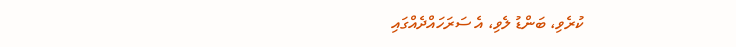ކުރެވި، ބަންޑު ލެވި، އެ ސަރަހައްދެއްގައި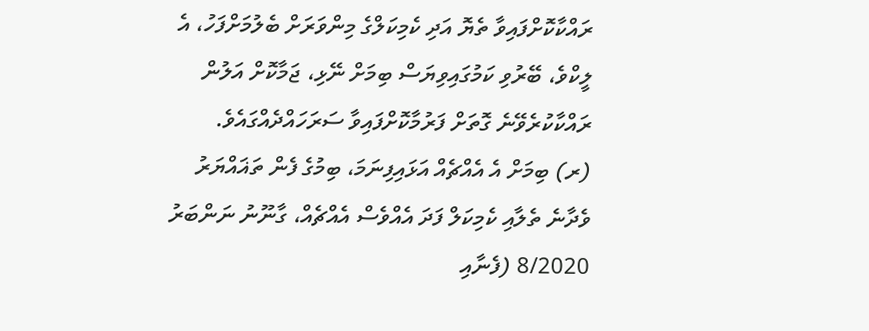ރައްކާކޮށްފައިވާ ތެޔޮ އަދި ކެމިކަލްގެ މިންވަރަށް ބެލުމަށްފަހު، އެ ލީކްވެ، ބޭރުވި ކަމުގައިވިޔަސް ބިމަށް ނޭޅި، ޖަމާކޮށް އަލުން ރައްކާކުރެވޭނެ ގޮތަށް ފަރުމާކޮށްފައިވާ ސަރަހައްދެއްގައެވެ.
(ރ) ބިމަށް އެ އެއްޗެއް އަޅައިފިނަމަ، ބިމުގެ ފެން ތަޣައްޔަރު ވެދާނެ ތެލާއި ކެމިކަލް ފަދަ އެއްވެސް އެއްޗެއް، ގާނޫނު ނަންބަރު 8/2020 (ފެނާއި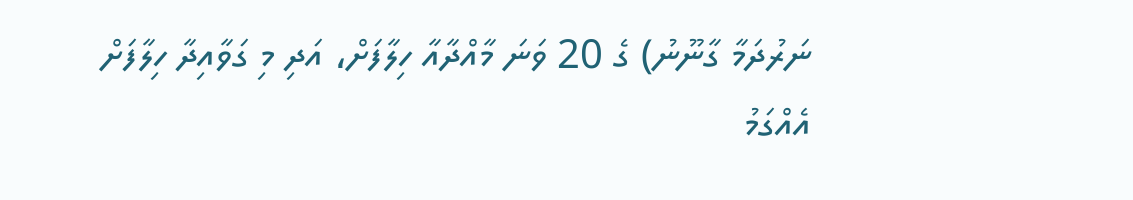ނަރުދަމާ ގާނޫނު) ގެ 20 ވަނަ މާއްދާއާ ހިލާފަށް، އަދި މި ގަވާއިދާ ހިލާފަށް އެއްގަމު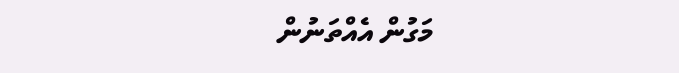މަގުން އެއްތަނުން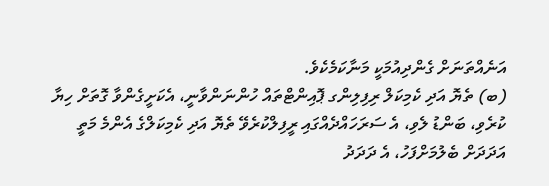އަނެއްތަނަށް ގެންދިއުމަކީ މަނާކަމެކެވެ.
(ބ) ތެޔޮ އަދި ކެމިކަލް ރިފިލިންގ ޕޮއިންޓްތައް ހުންނަންވާނީ، އެކަށީގެންވާ ގޮތަށް ހިޔާ ކުރެވި، ބަންޑު ލެވި، އެ ސަރަހައްދެއްގައި ރީފިލްކުރެވޭ ތެޔޮ އަދި ކެމިކަލްގެ އެންމެ މަތީ އަދަދަށް ބެލުމަށްފަހު، އެ ދަދަދު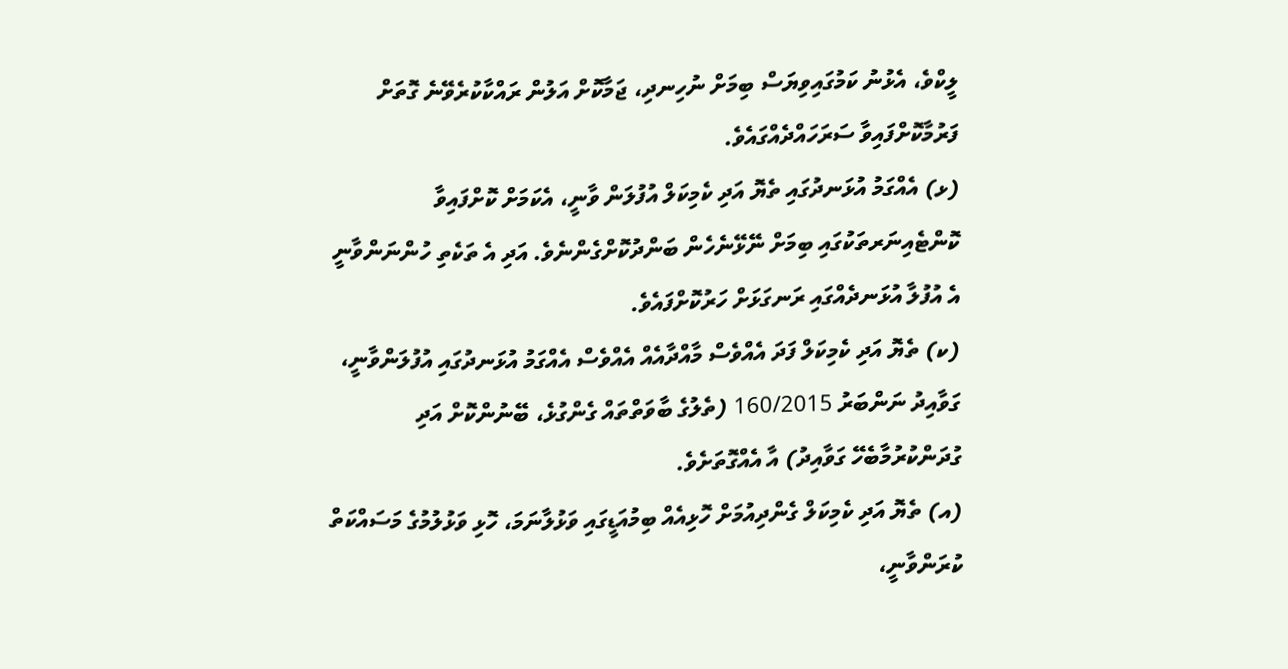ލީކްވެ، އެޅުނު ކަމުގައިވިޔަސް ބިމަށް ނުހިނދި، ޖަމާކޮށް އަލުން ރައްކާކުރެވޭނެ ގޮތަށް ފަރުމާކޮށްފައިވާ ސަރަހައްދެއްގައެވެ.
(ޅ) އެއްގަމު އުޅަނދުގައި ތެޔޮ އަދި ކެމިކަލް އުފުލަން ވާނީ، އެކަމަށް ކޮށްފައިވާ ކޮންޓެއިނަރތަކުގައި ބިމަށް ނޭޅޭނެހެން ބަންދުކޮށްގެންނެވެ. އަދި އެ ތަކެތި ހުންނަންވާނީ އެ އުފުލާ އުޅަނދެއްގައި ރަނގަޅަށް ހަރުކޮށްފައެވެ.
(ކ) ތެޔޮ އަދި ކެމިކަލް ފަދަ އެއްވެސް މާއްދާއެއް އެއްވެސް އެއްގަމު އުޅަނދުގައި އުފުލަންވާނީ، ގަވާއިދު ނަންބަރު 160/2015 (ތެލުގެ ބާވަތްތައް ގެންގުޅެ، ބޭނުންކޮށް އަދި ގުދަންކުރުމާބެހޭ ގަވާއިދު) އާ އެއްގޮތަށެވެ.
(އ) ތެޔޮ އަދި ކެމިކަލް ގެންދިއުމަށް ހޮޅިއެއް ބިމުއަޑީގައި ވަޅުލާނަމަ، ހޮޅި ވަޅުލުމުގެ މަސައްކަތް ކުރަންވާނީ،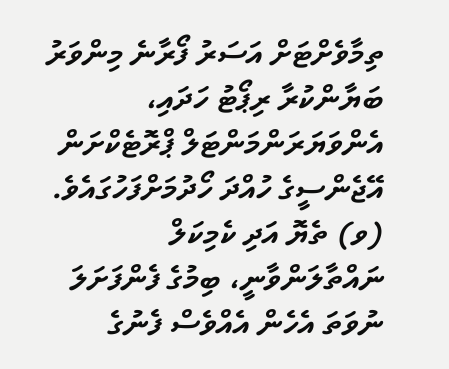ތިމާވެށްޓަށް އަސަރު ފޯރާނެ މިންވަރު ބަޔާންކުރާ ރިޕޯޓު ހަދައި، އެންވަޔަރަންމަންޓަލް ޕްރޮޓެކްށަން އޭޖެންސީގެ ހުއްދަ ހޯދުމަށްފަހުގައެވެ.
(ވ) ތެޔޮ އަދި ކެމިކަލް ނައްތާލަންވާނީ، ބިމުގެ ފެންފަށަލަ ނުވަތަ އެހެން އެއްވެސް ފެނުގެ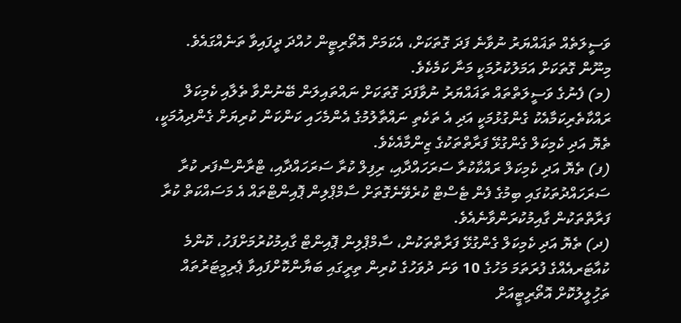ވަސީލަތެއް ތަޣައްޔަރު ނުވާނެ ފަދަ ގޮތަކަށް، އެކަމަށް އޮތޯރިޓީން ހުއްދަ ދީފައިވާ ތަނެއްގައެވެ. މިނޫން ގޮތަކަށް އަމަލުކުރުމަކީ މަނާ ކަމެކެވެ.
(މ) ފެނުގެ ވަސީލަތްތައް ތަޣައްޔަރު ނުވާފަދަ ގޮތަކަށް ނައްތައިލަން ބޭނުންވާ ތެލާއި ކެމިކަލް ރައްކާތެރިކަމާއެކު ގެންގުޅުމަކީ އަދި އެ ތަކެތި ނައްތާލުމުގެ އެންމެހައި ކަންކަން ކުރިޔަށް ގެންދިއުމަކީ، ތެޔޮ އަދި ކެމިކަލް ގެންގުޅޭ ފަރާތްތަކުގެ ޒިންމާއެކެވެ.
(ފ) ތެޔޮ އަދި ކެމިކަލް ރައްކާކުރާ ސަރަހައްދާއި، ރިފިލް ކުރާ ސަރަހައްދާއި، ޓްރާންސްފަރ ކުރާ ސަރަހައްދުތަކުގައި ބިމުގެ ފެން ޓެސްޓް ކުރެވޭނެގޮތަށް ސާމްޕްލިން ޕޮއިންޓްތައް އެ މަސައްކަތް ކުރާ ފަރާތްތަކުން ގާއިމުކުރަންވާނެއެވެ.
(ދ) ތެޔޮ އަދި ކެމިކަލް ގެންގުޅޭ ފަރާތްތަކުން، ސާމްޕްލިން ޕޮއިންޓް ގާއިމުކުރުމަށްފަހު، ކޮންމެ ކުއާޓަރއެއްގެ ފުރަތަމަ މަހުގެ 10 ވަނަ ދުވަހުގެ ކުރިން ތިރީގައި ބަޔާންކޮށްފައިވާ ޕެރިމީޓަރުތައް ތަހިުލީލުކޮށް އޮތޯރިޓީއަށް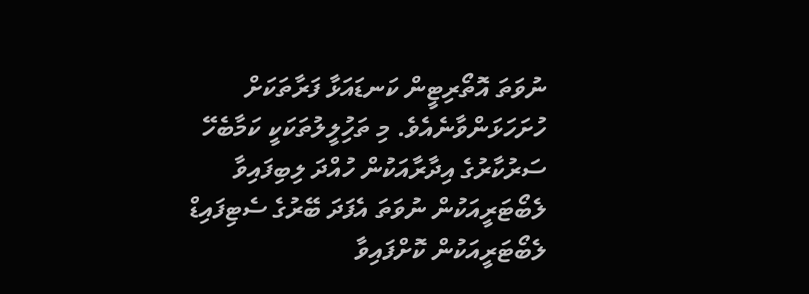ނުވަތަ އޮތޯރިޓީން ކަނޑައަޅާ ފަރާތަކަށް ހުށަހަޅަންވާނެއެވެ. މި ތަހިުލީލުތަކަކީ ކަމާބެހޭ ސަރުކާރުގެ އިދާރާއަކުން ހުއްދަ ލިބިފައިވާ ލެބޯޓަރީއަކުން ނުވަތަ އެފަދަ ބޭރުގެ ސެޓިފައިޑް ލެބޯޓަރީއަކުން ކޮށްފައިވާ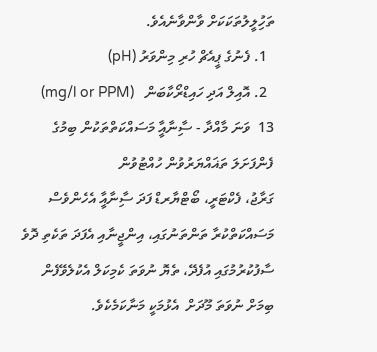ތަހިުލީލުތަކަކަށް ވާންވާނެއެވެ.
  1. ފެނުގެ ޕީއެޗް ހުރި މިންވަރު (pH)
  2. އޮއިލް އަދި ހައިޑްރޯކާބަން   (mg/l or PPM)
13  ވަނަ މާއްދާ - ސާިނާއާީ މަސައްކަތްތަކުން ބިމުގެ ފެންފަށަލަ ތަޣައްޔަރުވުން ހުއްޓުވުން
ގަރާޖު، ފެކްޓަރީ، ބޯޓްޔާރޑް ފަދަ ސާިނާއާީ އެހެންވެސް މަސައްކަތްކުރާ ތަންތަނުގައި، އިންޖީނާއި އެފަދަ ތަކެތި ދޮވެ ސާފުކުރުމުގައި އުފެދޭ، ތެޔޮ ނުވަތަ ކެމިކަލް އެކުލެވޭފެން ބިމަށް ނުވަތަ މޫދަށް  އެޅުމަކީ މަނާކަމެކެވެ.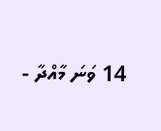14 ވަނަ މާއްދާ -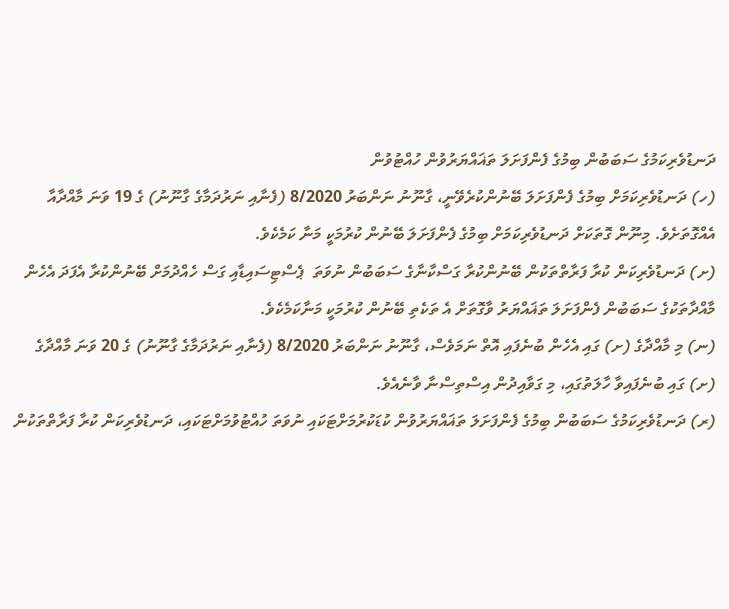ދަނޑުވެރިކަމުގެ ސަބަބުން ބިމުގެ ފެންފަށަލަ ތަޣައްޔަރުވުން ހުއްޓުވުން
(ހ) ދަނޑުވެރިކަމަށް ބިމުގެ ފެންފަށަލަ ބޭނުންކުރެވޭނީ، ގާނޫނު ނަންބަރު 8/2020 (ފެނާއި ނަރުދަމާގެ ގާނޫނު) ގެ 19 ވަނަ މާއްދާއާ އެއްގޮތަށެވެ. މިނޫން ގޮތަކަށް ދަނޑުވެރިކަމަށް ބިމުގެ ފެންފަށަލަ ބޭނުން ކުރުމަކީ މަނާ ކަމެކެވެ.
(ށ) ދަނޑުވެރިކަން ކުރާ ފަރާތްތަކުން ބޭނުންކުރާ ގަސްކާނާގެ ސަބަބުން ނުވަތަ  ޕެސްޓިސައިޑާއި ގަސް ހެއްދުމަށް ބޭނުންކުރާ އެފަދަ އެހެން މާއްދާތަކުގެ ސަބަބުން ފެންފަށަލަ ތަޣައްޔަރު ވާގޮތަށް އެ ތަކެތި ބޭނުން ކުރުމަކީ މަނާކަމެކެވެ.
(ނ) މި މާއްދާގެ (ށ) ގައި އެހެން ބުނެފައި އޮތް ނަމަވެސް، ގާނޫނު ނަންބަރު 8/2020 (ފެނާއި ނަރުދަމާގެ ގާނޫނު) ގެ 20 ވަނަ މާއްދާގެ (ށ) ގައި ބުނެފައިވާ ހާލަތުގައި، މި ގަވާއިދުން އިސްތިސްނާ ވާނެއެވެ.
(ރ) ދަނޑުވެރިކަމުގެ ސަބަބުން ބިމުގެ ފެންފަށަލަ ތަޣައްޔަރުވުން ކުޑަކުރުމަށްޓަކައި ނުވަތަ ހުއްޓުވުމަށްޓަކައި، ދަނޑުވެރިކަން ކުރާ ފަރާތްތަކުން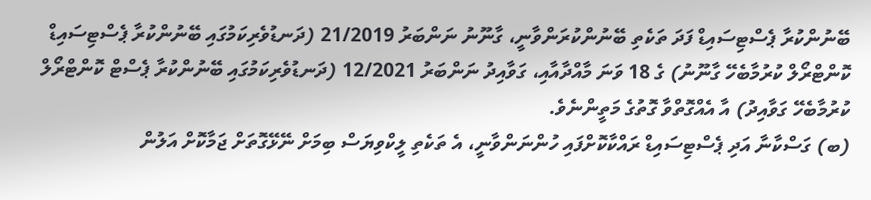ބޭނުންކުރާ ޕެސްޓިސައިޑް ފަދަ ތަކެތި ބޭނުންކުރަންވާނީ، ގާނޫނު ނަންބަރު 21/2019 (ދަނޑުވެރިކަމުގައި ބޭނުންކުރާ ޕެސްޓިސައިޑް ކޮންޓްރޯލް ކުރުމާބެހޭ ގާނޫނު) ގެ 18 ވަނަ މާއްދާއާއި، ގަވާއިދު ނަންބަރު 12/2021 (ދަނޑުވެރިކަމުގައި ބޭނުންކުރާ ޕެސްޓް ކޮންޓްރޯލް ކުރުމާބެހޭ ގަވާއިދު) އާ އެއްގޮތްވާ ގޮތުގެ މަތީންނެވެ.
(ބ) ގަސްކާނާ އަދި ޕެސްޓިސައިޑް ރައްކާކޮށްފައި ހުންނަންވާނީ، އެ ތަކެތި ލީކްވިޔަސް ބިމަށް ނޭޅޭގޮތަށް ޖަމާކޮށް އަލުން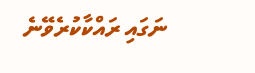ނަގައި ރައްކާކުރެވޭނެ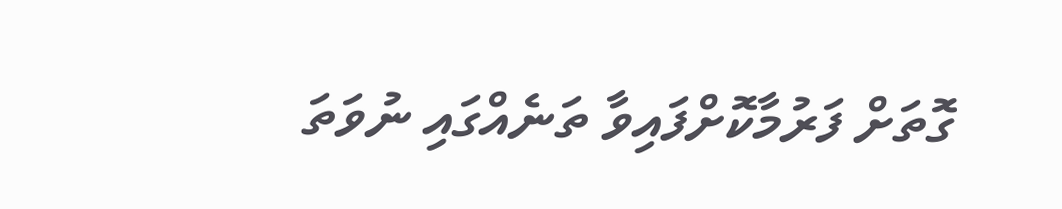ގޮތަށް ފަރުމާކޮށްފައިވާ ތަނެއްގައި ނުވަތަ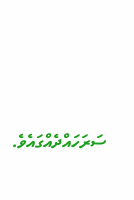ސަރަހައްދެއްގައެވެ.